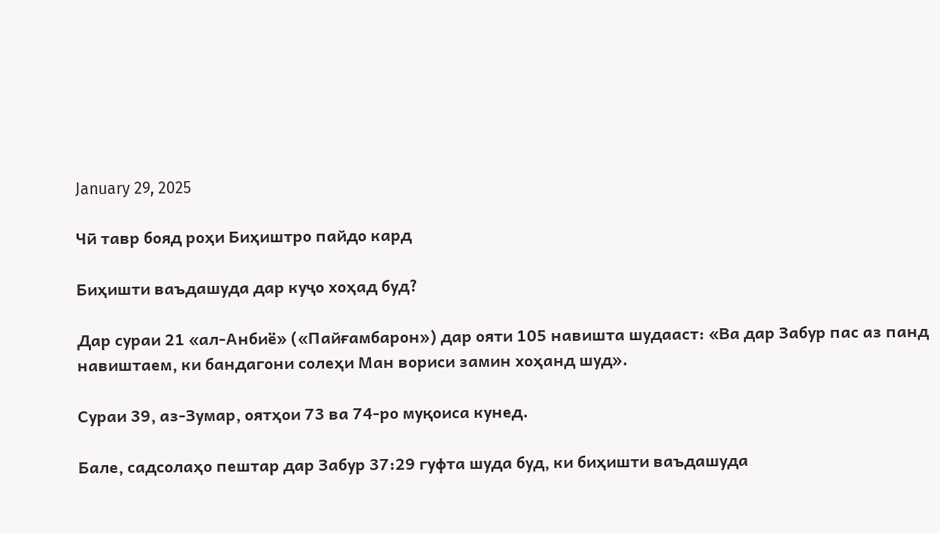January 29, 2025

Чӣ тавр бояд роҳи Биҳиштро пайдо кард

Биҳишти ваъдашуда дар куҷо хоҳад буд?

Дар сураи 21 «ал-Анбиё» («Пайғамбарон») дар ояти 105 навишта шудааст: «Ва дар Забур пас аз панд навиштаем, ки бандагони солеҳи Ман вориси замин хоҳанд шуд».

Сураи 39, аз-Зумар, оятҳои 73 ва 74-ро муқоиса кунед.

Бале, садсолаҳо пештар дар Забур 37:29 гуфта шуда буд, ки биҳишти ваъдашуда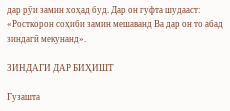дар рӯи замин хоҳад буд. Дар он гуфта шудааст: «Росткорон соҳиби замин мешаванд Ва дар он то абад зиндагӣ мекунанд».

ЗИНДАГИ ДАР БИҲИШТ

Гузашта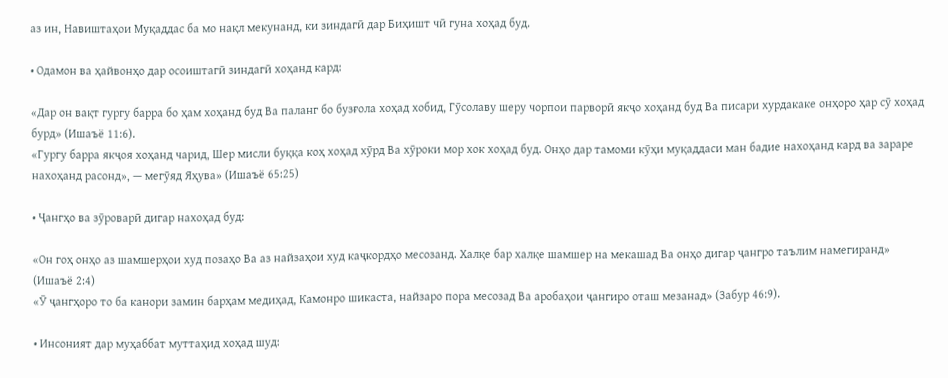аз ин, Навиштаҳои Муқаддас ба мо нақл мекунанд, ки зиндагӣ дар Биҳишт чӣ гуна хоҳад буд.

• Одамон ва ҳайвонҳо дар осоиштагӣ зиндагӣ хоҳанд кард:

«Дар он вақт гургу барра бо ҳам хоҳанд буд Ва паланг бо бузғола хоҳад хобид, Гӯсолаву шеру чорпои парворӣ якҷо хоҳанд буд Ва писари хурдакаке онҳоро ҳар сӯ хоҳад бурд» (Ишаъё 11:6).
«Гургу барра якҷоя хоҳанд чарид, Шер мисли буққа коҳ хоҳад хӯрд Ва хӯроки мор хок хоҳад буд. Онҳо дар тамоми кӯҳи муқаддаси ман бадие нахоҳанд кард ва зараре нахоҳанд расонд», — мегӯяд Яҳува» (Ишаъё 65:25)

• Ҷангҳо ва зӯроварӣ дигар нахоҳад буд:

«Он гоҳ онҳо аз шамшерҳои худ позаҳо Ва аз найзаҳои худ каҷкордҳо месозанд. Халқе бар халқе шамшер на мекашад Ва онҳо дигар ҷангро таълим намегиранд» (Ишаъё 2:4)
«Ӯ ҷангҳоро то ба канори замин барҳам медиҳад, Камонро шикаста, найзаро пора месозад Ва аробаҳои ҷангиро оташ мезанад» (Забур 46:9).

• Инсоният дар муҳаббат муттаҳид хоҳад шуд: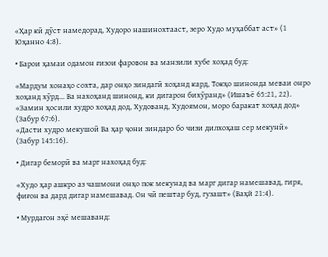«Ҳар кӣ дӯст намедорад, Худоро нашинохтааст, зеро Худо муҳаббат аст» (1 Юҳанно 4:8).

• Барои ҳамаи одамон ғизои фаровон ва манзили хубе хоҳад буд:

«Мардум хонаҳо сохта, дар онҳо зиндагӣ хоҳанд кард, Токҳо шинонда меваи онро хоҳанд хӯрд... Ва нахоҳанд шинонд, ки дигарон бихӯранд» (Ишаъё 65:21, 22).
«Замин ҳосили худро хоҳад дод, Худованд, Худоямон, моро баракат хоҳад дод» (Забур 67:6).
«Дасти худро мекушоӣ Ва ҳар ҷони зиндаро бо чизи дилхоҳаш сер мекунӣ» (Забур 145:16).

• Дигар беморӣ ва марг нахоҳад буд:

«Худо ҳар ашкро аз чашмони онҳо пок мекунад ва марг дигар намешавад, гиря, фиғон ва дард дигар намешавад. Он чӣ пештар буд, гузашт» (Ваҳй 21:4).

• Мурдагон эҳё мешаванд: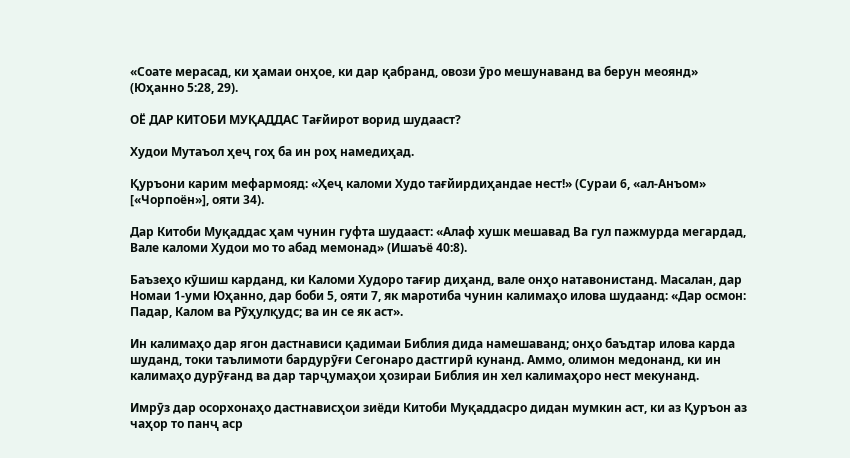«Соате мерасад, ки ҳамаи онҳое, ки дар қабранд, овози ӯро мешунаванд ва берун меоянд» (Юҳанно 5:28, 29).

ОЁ ДАР КИТОБИ МУҚАДДАС Тағйирот ворид шудааст?

Худои Мутаъол ҳеҷ гоҳ ба ин роҳ намедиҳад.

Қуръони карим мефармояд: «Ҳеҷ каломи Худо тағйирдиҳандае нест!» (Сураи 6, «ал-Анъом» [«Чорпоён»], ояти 34).

Дар Китоби Муқаддас ҳам чунин гуфта шудааст: «Алаф хушк мешавад Ва гул пажмурда мегардад, Вале каломи Худои мо то абад мемонад» (Ишаъё 40:8).

Баъзеҳо кӯшиш карданд, ки Каломи Худоро тағир диҳанд, вале онҳо натавонистанд. Масалан, дар Номаи 1-уми Юҳанно, дар боби 5, ояти 7, як маротиба чунин калимаҳо илова шудаанд: «Дар осмон: Падар, Калом ва Рӯҳулқудс; ва ин се як аст».

Ин калимаҳо дар ягон дастнависи қадимаи Библия дида намешаванд; онҳо баъдтар илова карда шуданд, токи таълимоти бардурӯғи Сегонаро дастгирӣ кунанд. Аммо, олимон медонанд, ки ин калимаҳо дурӯғанд ва дар тарҷумаҳои ҳозираи Библия ин хел калимаҳоро нест мекунанд.

Имрӯз дар осорхонаҳо дастнависҳои зиёди Китоби Муқаддасро дидан мумкин аст, ки аз Қуръон аз чаҳор то панҷ аср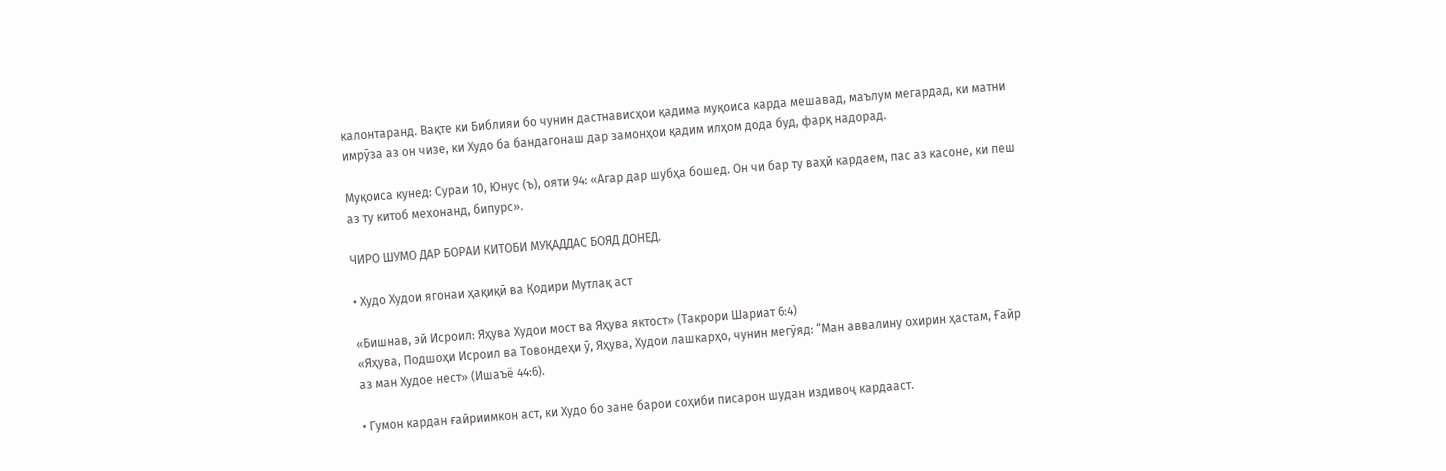калонтаранд. Вақте ки Библияи бо чунин дастнависҳои қадима муқоиса карда мешавад, маълум мегардад, ки матни имрӯза аз он чизе, ки Худо ба бандагонаш дар замонҳои қадим илҳом дода буд, фарқ надорад.

Муқоиса кунед: Сураи 10, Юнус (ъ), ояти 94: «Агар дар шубҳа бошед. Он чи бар ту ваҳй кардаем, пас аз касоне, ки пеш аз ту китоб мехонанд, бипурс».

ЧИРО ШУМО ДАР БОРАИ КИТОБИ МУҚАДДАС БОЯД ДОНЕД.

• Худо Худои ягонаи ҳақиқӣ ва Қодири Мутлақ аст

«Бишнав, эй Исроил: Яҳува Худои мост ва Яҳува яктост» (Такрори Шариат 6:4)
«Яҳува, Подшоҳи Исроил ва Товондеҳи ӯ, Яҳува, Худои лашкарҳо, чунин мегӯяд: “Ман аввалину охирин ҳастам, Ғайр аз ман Худое нест» (Ишаъё 44:6).

• Гумон кардан ғайриимкон аст, ки Худо бо зане барои соҳиби писарон шудан издивоҷ кардааст.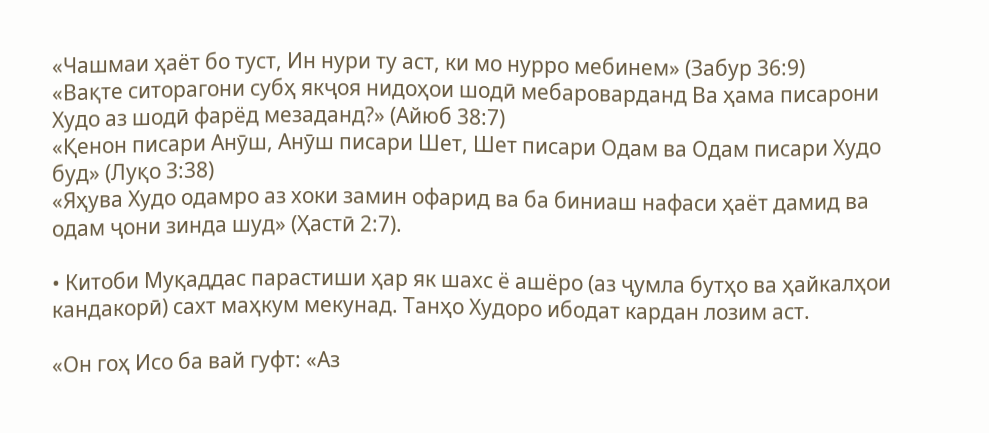«Чашмаи ҳаёт бо туст, Ин нури ту аст, ки мо нурро мебинем» (Забур 36:9)
«Вақте ситорагони субҳ якҷоя нидоҳои шодӣ мебароварданд Ва ҳама писарони Худо аз шодӣ фарёд мезаданд?» (Айюб 38:7)
«Қенон писари Анӯш, Анӯш писари Шет, Шет писари Одам ва Одам писари Худо буд» (Луқо 3:38)
«Яҳува Худо одамро аз хоки замин офарид ва ба биниаш нафаси ҳаёт дамид ва одам ҷони зинда шуд» (Ҳастӣ 2:7).

• Китоби Муқаддас парастиши ҳар як шахс ё ашёро (аз ҷумла бутҳо ва ҳайкалҳои кандакорӣ) сахт маҳкум мекунад. Танҳо Худоро ибодат кардан лозим аст.

«Он гоҳ Исо ба вай гуфт: «Аз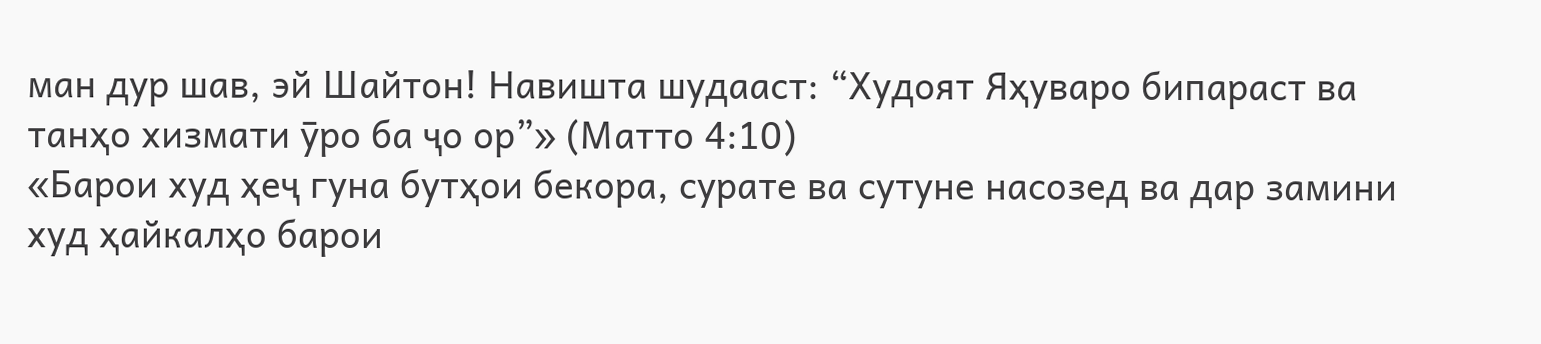ман дур шав, эй Шайтон! Навишта шудааст: “Худоят Яҳуваро бипараст ва танҳо хизмати ӯро ба ҷо ор”» (Матто 4:10)
«Барои худ ҳеҷ гуна бутҳои бекора, сурате ва сутуне насозед ва дар замини худ ҳайкалҳо барои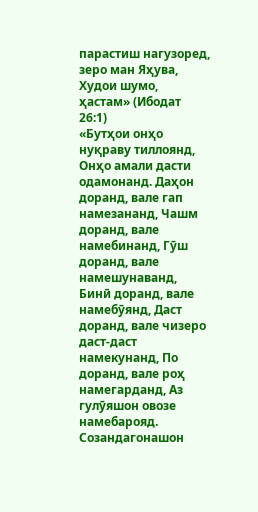парастиш нагузоред, зеро ман Яҳува, Худои шумо, ҳастам» (Ибодат 26:1)
«Бутҳои онҳо нуқраву тиллоянд, Онҳо амали дасти одамонанд. Даҳон доранд, вале гап намезананд, Чашм доранд, вале намебинанд, Гӯш доранд, вале намешунаванд, Бинӣ доранд, вале намебӯянд, Даст доранд, вале чизеро даст-даст намекунанд, По доранд, вале роҳ намегарданд, Аз гулӯяшон овозе намебарояд. Созандагонашон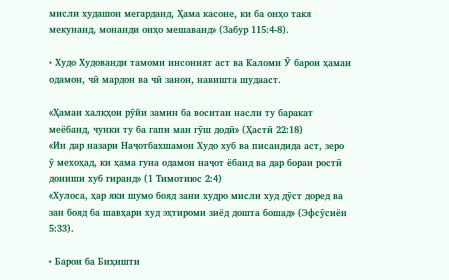мисли худашон мегарданд, Ҳама касоне, ки ба онҳо такя мекунанд, монанди онҳо мешаванд» (Забур 115:4-8).

• Худо Худованди тамоми инсоният аст ва Каломи Ӯ барои ҳамаи одамон, чӣ мардон ва чӣ занон, навишта шудааст.

«Ҳамаи халқҳои рӯйи замин ба воситаи насли ту баракат меёбанд, чунки ту ба гапи ман гӯш додӣ» (Ҳастӣ 22:18)
«Ин дар назари Наҷотбахшамон Худо хуб ва писандида аст, зеро ӯ мехоҳад, ки ҳама гуна одамон наҷот ёбанд ва дар бораи ростӣ дониши хуб гиранд» (1 Тимотиюс 2:4)
«Хулоса, ҳар яки шумо бояд зани худро мисли худ дӯст доред ва зан бояд ба шавҳари худ эҳтироми зиёд дошта бошад» (Эфсӯсиён 5:33).

• Барои ба Биҳишти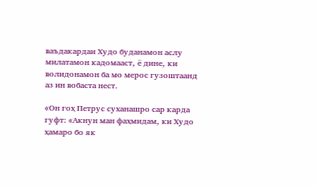ваъдакардаи Худо буданамон аслу милатамон кадомааст, ё дине, ки волидонамон ба мо мерос гузоштаанд аз ин вобаста нест.

«Он гоҳ Петрус суханашро сар карда гуфт: «Акнун ман фаҳмидам, ки Худо ҳамаро бо як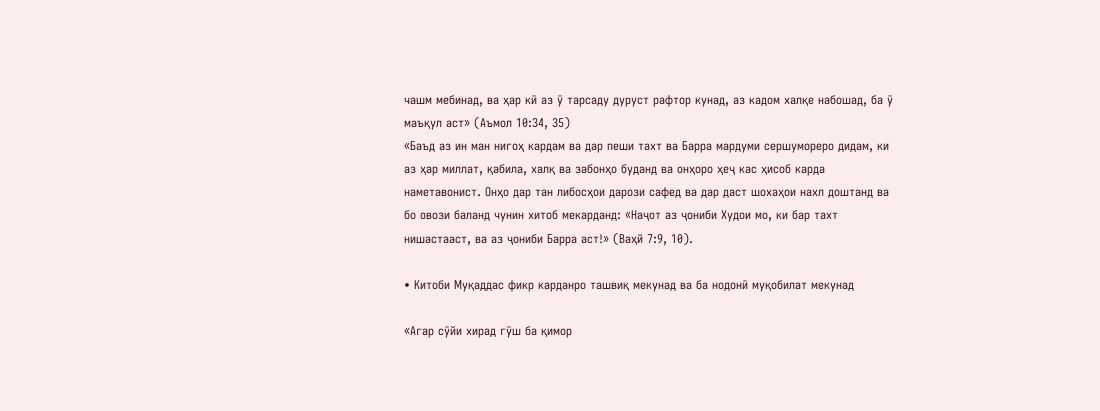чашм мебинад, ва ҳар кӣ аз ӯ тарсаду дуруст рафтор кунад, аз кадом халқе набошад, ба ӯ маъқул аст» (Аъмол 10:34, 35)
«Баъд аз ин ман нигоҳ кардам ва дар пеши тахт ва Барра мардуми сершумореро дидам, ки аз ҳар миллат, қабила, халқ ва забонҳо буданд ва онҳоро ҳеҷ кас ҳисоб карда наметавонист. Онҳо дар тан либосҳои дарози сафед ва дар даст шохаҳои нахл доштанд ва бо овози баланд чунин хитоб мекарданд: «Наҷот аз ҷониби Худои мо, ки бар тахт нишастааст, ва аз ҷониби Барра аст!» (Ваҳй 7:9, 10).

• Китоби Муқаддас фикр карданро ташвиқ мекунад ва ба нодонӣ муқобилат мекунад

«Агар сӯйи хирад гӯш ба қимор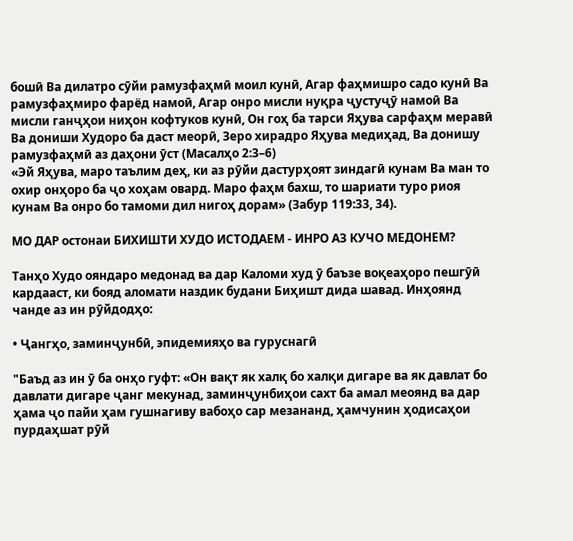бошӣ Ва дилатро сӯйи рамузфаҳмӣ моил кунӣ, Агар фаҳмишро садо кунӣ Ва рамузфаҳмиро фарёд намоӣ, Агар онро мисли нуқра ҷустуҷӯ намоӣ Ва мисли ганҷҳои ниҳон кофтуков кунӣ, Он гоҳ ба тарси Яҳува сарфаҳм меравӣ Ва дониши Худоро ба даст меорӣ, Зеро хирадро Яҳува медиҳад, Ва донишу рамузфаҳмӣ аз даҳони ӯст (Масалҳо 2:3–6)
«Эй Яҳува, маро таълим деҳ, ки аз рӯйи дастурҳоят зиндагӣ кунам Ва ман то охир онҳоро ба ҷо хоҳам овард. Маро фаҳм бахш, то шариати туро риоя кунам Ва онро бо тамоми дил нигоҳ дорам» (Забур 119:33, 34).

МО ДАР остонаи БИХИШТИ ХУДО ИСТОДАЕМ - ИНРО АЗ КУЧО МЕДОНЕМ?

Танҳо Худо ояндаро медонад ва дар Каломи худ ӯ баъзе воқеаҳоро пешгӯӣ кардааст, ки бояд аломати наздик будани Биҳишт дида шавад. Инҳоянд чанде аз ин рӯйдодҳо:

• Ҷангҳо, заминҷунбӣ, эпидемияҳо ва гуруснагӣ

"Баъд аз ин ӯ ба онҳо гуфт: «Он вақт як халқ бо халқи дигаре ва як давлат бо давлати дигаре ҷанг мекунад, заминҷунбиҳои сахт ба амал меоянд ва дар ҳама ҷо пайи ҳам гушнагиву вабоҳо сар мезананд, ҳамчунин ҳодисаҳои пурдаҳшат рӯй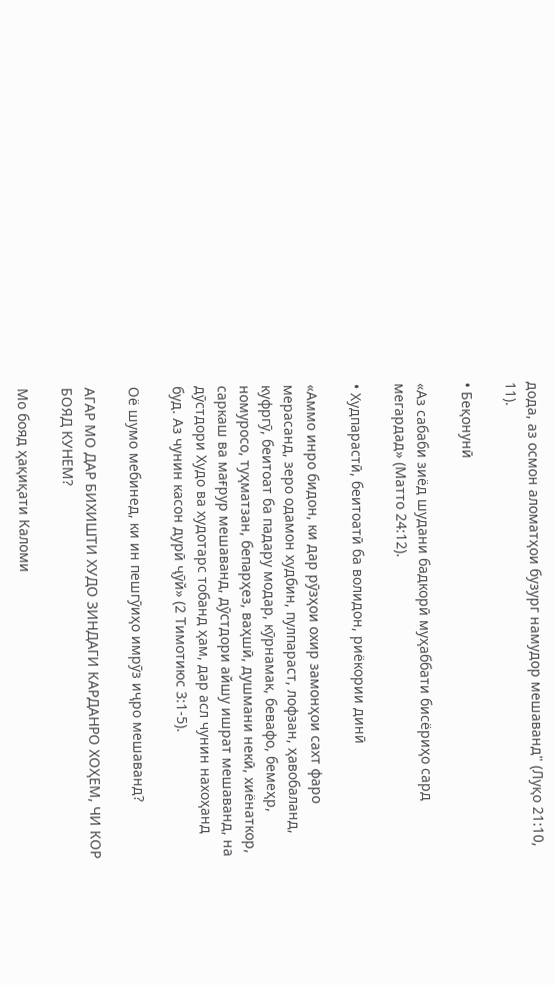дода, аз осмон аломатҳои бузург намудор мешаванд" (Луқо 21:10, 11).

• Беқонунӣ

«Аз сабаби зиёд шудани бадкорӣ муҳаббати бисёриҳо сард мегардад» (Матто 24:12).

• Худпарастӣ, беитоатӣ ба волидон, риёкории динӣ

«Аммо инро бидон, ки дар рӯзҳои охир замонҳои сахт фаро мерасанд, зеро одамон худбин, пулпараст, лофзан, ҳавобаланд, куфргӯ, беитоат ба падару модар, кӯрнамак, бевафо, бемеҳр, номуросо, туҳматзан, бепарҳез, ваҳшӣ, душмани некӣ, хиёнаткор, саркаш ва мағрур мешаванд, дӯстдори айшу ишрат мешаванд, на дӯстдори Худо ва худотарс тобанд ҳам, дар асл чунин нахоҳанд буд. Аз чунин касон дурӣ ҷӯй» (2 Тимотиюс 3:1-5).

Оё шумо мебинед, ки ин пешгӯиҳо имрӯз иҷро мешаванд?

АГАР МО ДАР БИХИШТИ ХУДО ЗИНДАГИ КАРДАНРО ХОҲЕМ, ЧИ КОР БОЯД КУНЕМ?

Мо бояд ҳақиқати Каломи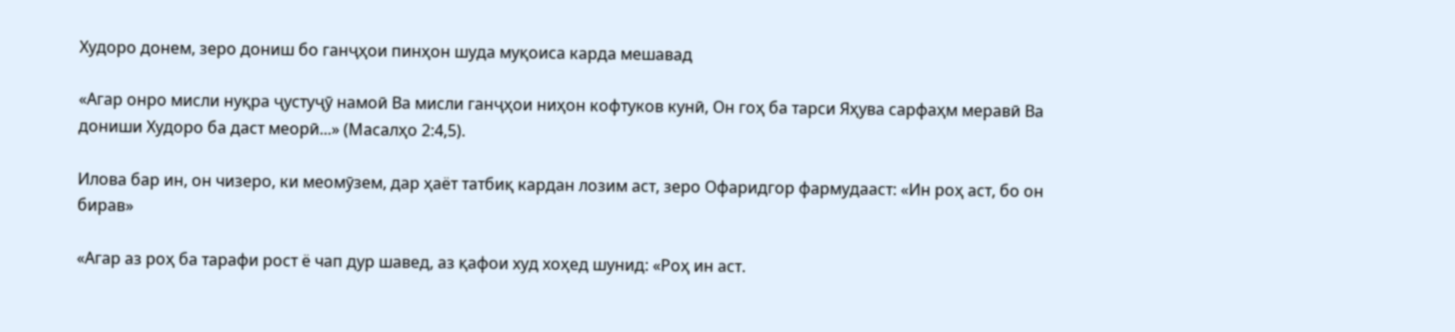Худоро донем, зеро дониш бо ганҷҳои пинҳон шуда муқоиса карда мешавад

«Агар онро мисли нуқра ҷустуҷӯ намоӣ Ва мисли ганҷҳои ниҳон кофтуков кунӣ, Он гоҳ ба тарси Яҳува сарфаҳм меравӣ Ва дониши Худоро ба даст меорӣ...» (Масалҳо 2:4,5).

Илова бар ин, он чизеро, ки меомӯзем, дар ҳаёт татбиқ кардан лозим аст, зеро Офаридгор фармудааст: «Ин роҳ аст, бо он бирав»

«Агар аз роҳ ба тарафи рост ё чап дур шавед, аз қафои худ хоҳед шунид: «Роҳ ин аст.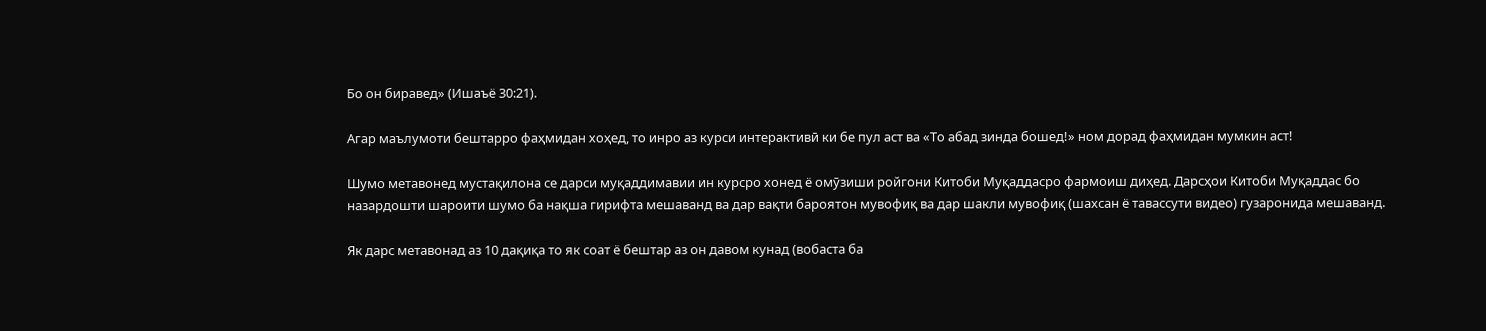Бо он биравед» (Ишаъё 30:21).

Агар маълумоти бештарро фаҳмидан хоҳед, то инро аз курси интерактивӣ ки бе пул аст ва «То абад зинда бошед!» ном дорад фаҳмидан мумкин аст!

Шумо метавонед мустақилона се дарси муқаддимавии ин курсро хонед ё омӯзиши ройгони Китоби Муқаддасро фармоиш диҳед. Дарсҳои Китоби Муқаддас бо назардошти шароити шумо ба нақша гирифта мешаванд ва дар вақти бароятон мувофиқ ва дар шакли мувофиқ (шахсан ё тавассути видео) гузаронида мешаванд.

Як дарс метавонад аз 10 дақиқа то як соат ё бештар аз он давом кунад (вобаста ба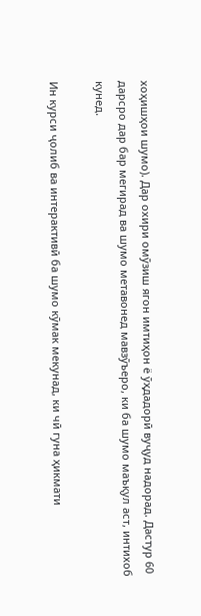хоҳишҳои шумо). Дар охири омӯзиш ягон имтиҳон ё ӯҳдадорӣ вуҷуд надорад. Дастур 60 дарсро дар бар мегирад ва шумо метавонед мавзӯъеро, ки ба шумо маъқул аст, интихоб кунед.

Ин курси ҷолиб ва интерактивӣ ба шумо кӯмак мекунад, ки чӣ гуна ҳикмати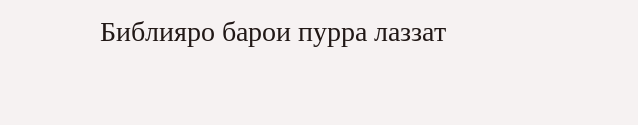Библияро барои пурра лаззат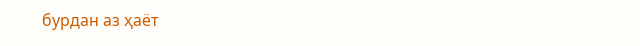бурдан аз ҳаёт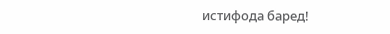истифода баред!